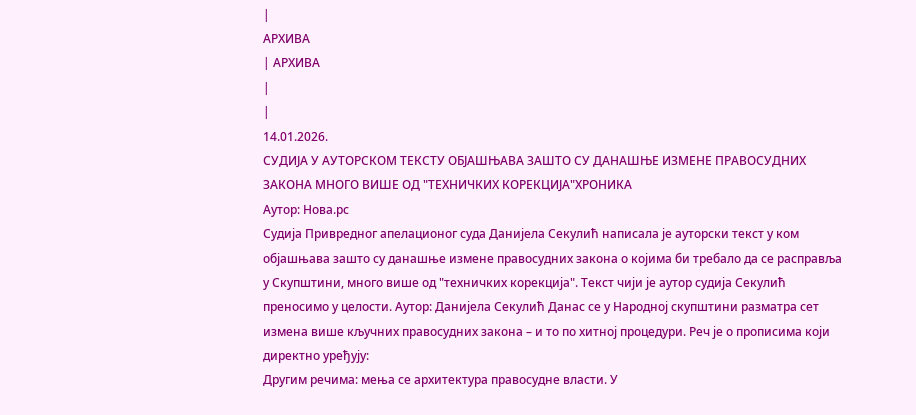|
АРХИВА
| АРХИВА
|
|
14.01.2026.
СУДИЈА У АУТОРСКОМ ТЕКСТУ ОБЈАШЊАВА ЗАШТО СУ ДАНАШЊЕ ИЗМЕНЕ ПРАВОСУДНИХ ЗАКОНА МНОГО ВИШЕ ОД "ТЕХНИЧКИХ КОРЕКЦИЈА"ХРОНИКА
Аутор: Нова.рс
Судија Привредног апелационог суда Данијела Секулић написала је ауторски текст у ком објашњава зашто су данашње измене правосудних закона о којима би требало да се расправља у Скупштини, много више од "техничких корекција". Текст чији је аутор судија Секулић преносимо у целости. Аутор: Данијела Секулић Данас се у Народној скупштини разматра сет измена више кључних правосудних закона – и то по хитној процедури. Реч је о прописима који директно уређују:
Другим речима: мења се архитектура правосудне власти. У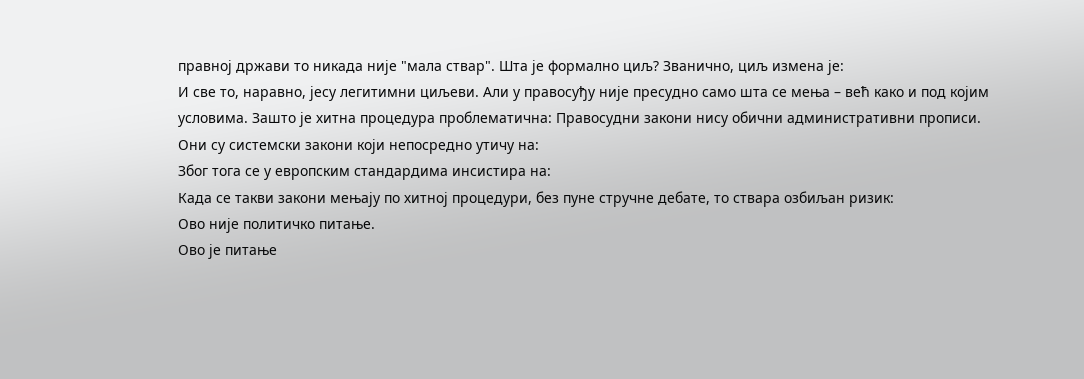правној држави то никада није "мала ствар". Шта је формално циљ? Званично, циљ измена је:
И све то, наравно, јесу легитимни циљеви. Али у правосуђу није пресудно само шта се мења – већ како и под којим условима. Зашто је хитна процедура проблематична: Правосудни закони нису обични административни прописи. Они су системски закони који непосредно утичу на:
Због тога се у европским стандардима инсистира на:
Када се такви закони мењају по хитној процедури, без пуне стручне дебате, то ствара озбиљан ризик:
Ово није политичко питање.
Ово је питање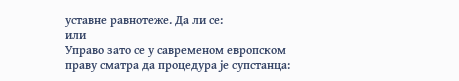уставне равнотеже. Да ли се:
или
Управо зато се у савременом европском праву сматра да процедура је супстанца: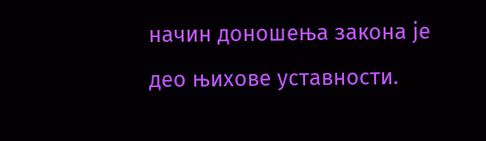начин доношења закона је део њихове уставности.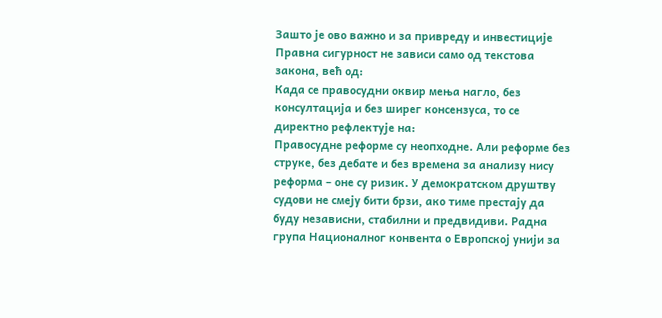Зашто је ово важно и за привреду и инвестиције Правна сигурност не зависи само од текстова закона, већ од:
Када се правосудни оквир мења нагло, без консултација и без ширег консензуса, то се директно рефлектује на:
Правосудне реформе су неопходне. Али реформе без струке, без дебате и без времена за анализу нису реформа – оне су ризик. У демократском друштву судови не смеју бити брзи, ако тиме престају да буду независни, стабилни и предвидиви. Радна група Националног конвента о Европској унији за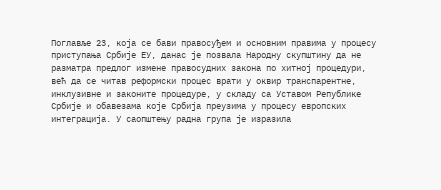Поглавље 23, која се бави правосуђем и основним правима у процесу приступања Србије ЕУ, данас је позвала Народну скупштину да не разматра предлог измене правосудних закона по хитној процедури, већ да се читав реформски процес врати у оквир транспарентне, инклузивне и законите процедуре, у складу са Уставом Републике Србије и обавезама које Србија преузима у процесу европских интеграција. У саопштењу радна група је изразила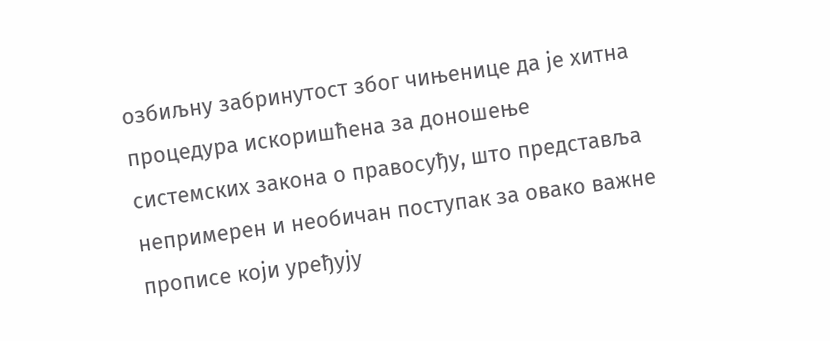озбиљну забринутост због чињенице да је хитна процедура искоришћена за доношење системских закона о правосуђу, што представља непримерен и необичан поступак за овако важне прописе који уређују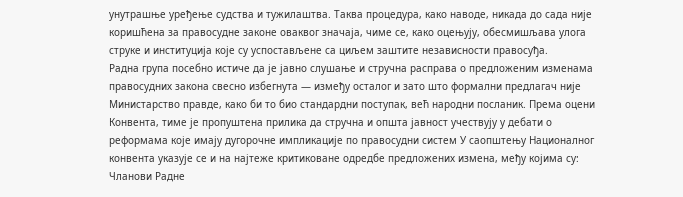унутрашње уређење судства и тужилаштва. Таква процедура, како наводе, никада до сада није коришћена за правосудне законе оваквог значаја, чиме се, како оцењују, обесмишљава улога струке и институција које су успостављене са циљем заштите независности правосуђа.
Радна група посебно истиче да је јавно слушање и стручна расправа о предложеним изменама правосудних закона свесно избегнута — између осталог и зато што формални предлагач није Министарство правде, како би то био стандардни поступак, већ народни посланик. Према оцени Конвента, тиме је пропуштена прилика да стручна и општа јавност учествују у дебати о реформама које имају дугорочне импликације по правосудни систем У саопштењу Националног конвента указује се и на најтеже критиковане одредбе предложених измена, међу којима су:
Чланови Радне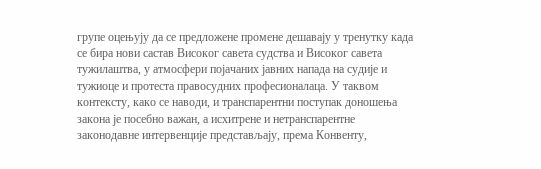групе оцењују да се предложене промене дешавају у тренутку када се бира нови састав Високог савета судства и Високог савета тужилаштва, у атмосфери појачаних јавних напада на судије и тужиоце и протеста правосудних професионалаца. У таквом контексту, како се наводи, и транспарентни поступак доношења закона је посебно важан, а исхитрене и нетранспарентне законодавне интервенције представљају, према Конвенту,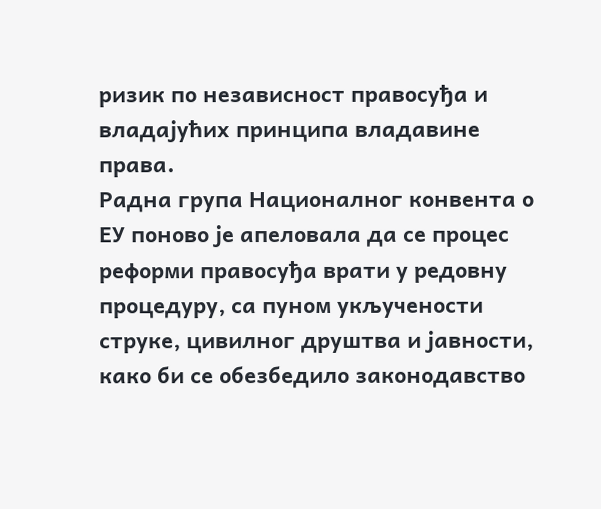ризик по независност правосуђа и владајућих принципа владавине права.
Радна група Националног конвента о ЕУ поново је апеловала да се процес реформи правосуђа врати у редовну процедуру, са пуном укључености струке, цивилног друштва и јавности, како би се обезбедило законодавство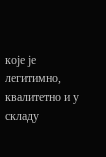које је легитимно, квалитетно и у складу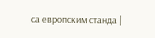са европским станда |